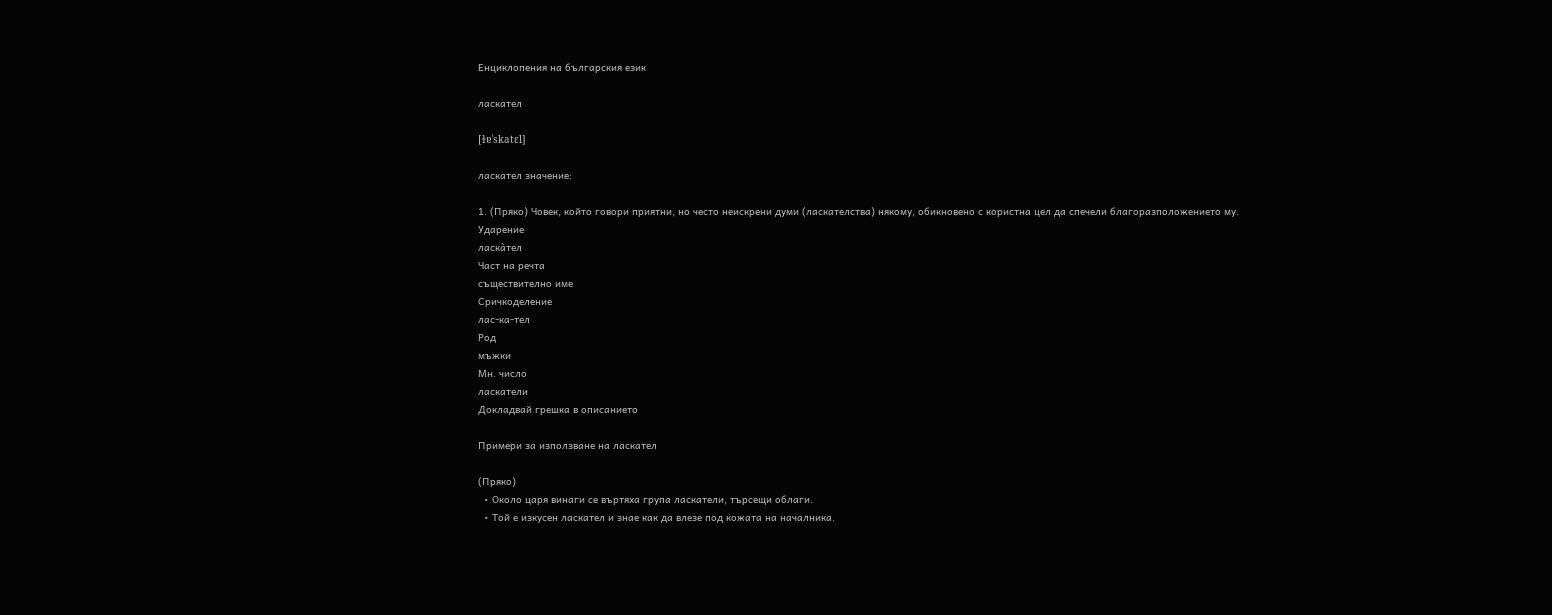Енциклопения на българския език

ласкател

[ɫɐˈskatɛl]

ласкател значение:

1. (Пряко) Човек, който говори приятни, но често неискрени думи (ласкателства) някому, обикновено с користна цел да спечели благоразположението му.
Ударение
ласка̀тел
Част на речта
съществително име
Сричкоделение
лас-ка-тел
Род
мъжки
Мн. число
ласкатели
Докладвай грешка в описанието

Примери за използване на ласкател

(Пряко)
  • Около царя винаги се въртяха група ласкатели, търсещи облаги.
  • Той е изкусен ласкател и знае как да влезе под кожата на началника.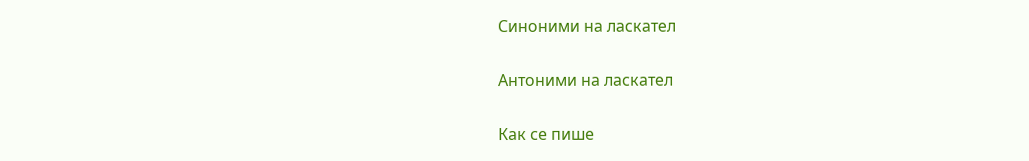Синоними на ласкател

Антоними на ласкател

Как се пише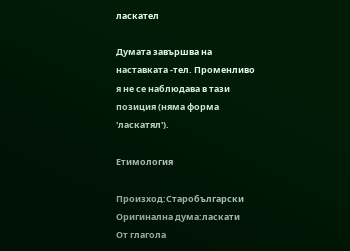ласкател

Думата завършва на наставката -тел. Променливо я не се наблюдава в тази позиция (няма форма 'ласкатял').

Етимология

Произход:Старобългарски
Оригинална дума:ласкати
От глагола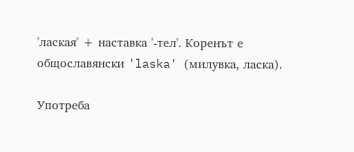'лаская' + наставка '-тел'. Коренът е общославянски 'laska' (милувка, ласка).

Употреба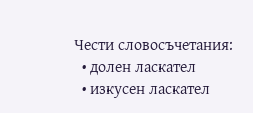Чести словосъчетания:
  • долен ласкател
  • изкусен ласкател